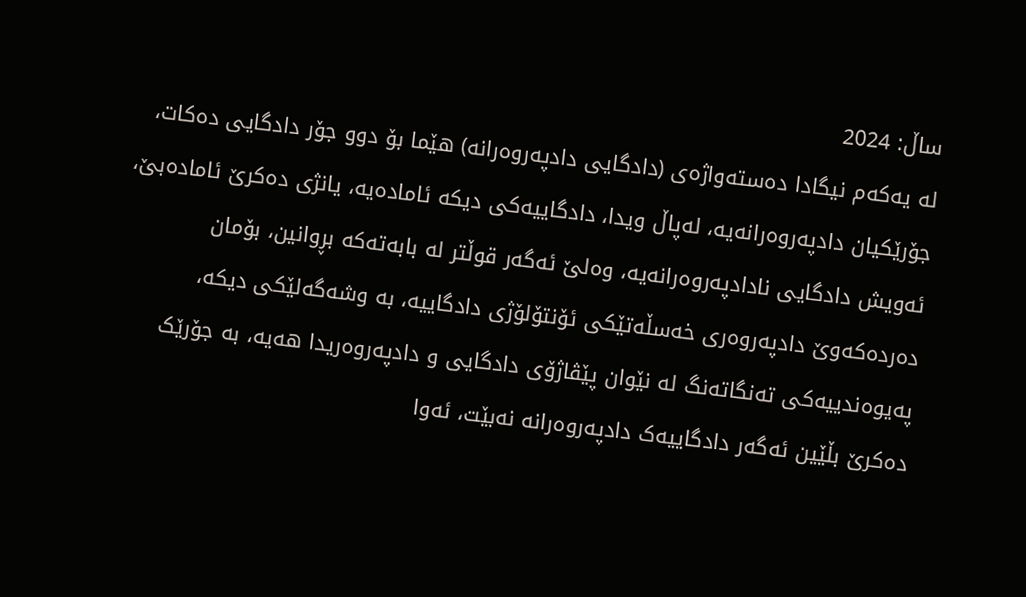ساڵ: 2024
لە یەکەم نیگادا دەستەواژەی (دادگایی دادپەروەرانە) هێما بۆ دوو جۆر دادگایی دەکات، جۆرێکیان دادپەروەرانەیە، لەپاڵ ویدا، دادگاییەکی دیکە ئامادەیە، یانژی دەکرێ ئامادەبێ، ئەویش دادگایی نادادپەروەرانەیە، وەلێ ئەگەر قوڵتر لە بابەتەکە بڕوانین، بۆمان دەردەکەوێ دادپەروەری خەسڵەتێکی ئۆنتۆلۆژی دادگاییە، بە وشەگەلێکی دیکە، پەیوەندییەکی تەنگاتەنگ لە نێوان پێڤاژۆی دادگایی و دادپەروەریدا هەیە، بە جۆرێک دەکرێ بڵێین ئەگەر دادگاییەک دادپەروەرانە نەبێت، ئەوا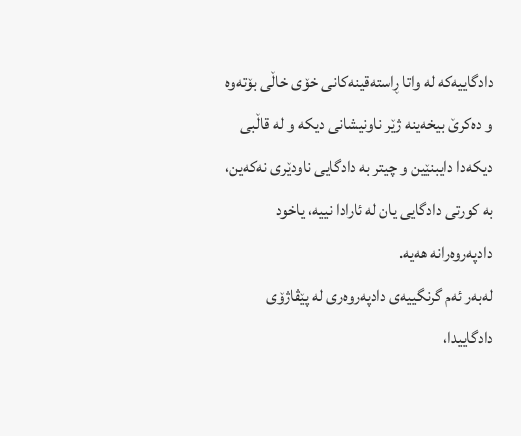دادگاییەکە لە واتا ڕاستەقینەکانی خۆی خاڵی بۆتەوە و دەکرێ بیخەینە ژێر ناونیشانی دیکە و لە قاڵبی دیکەدا دایبنێین و چیتر بە دادگایی ناودێری نەکەین، بە کورتی دادگایی یان لە ئارادا نییە، یاخود دادپەروەرانە هەیە.
لەبەر ئەم گرنگییەی دادپەروەری لە پێڤاژۆی دادگاییدا،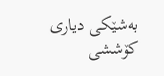بەشێکی دیاری کۆششی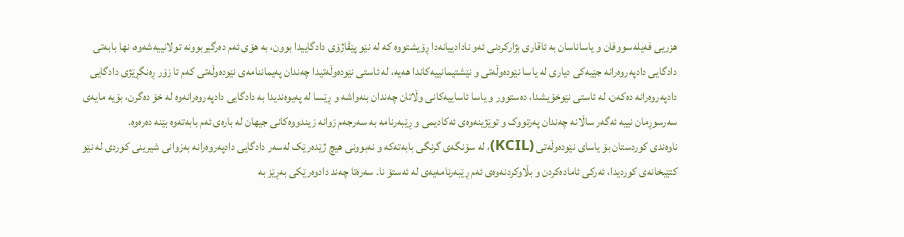هزریی فەیلەسووفان و یاساناسان بە ئاقاری بژارکردنی ئەو نادادییانەدا ڕۆیشتووە کە لە نێو پێڤاژۆی دادگاییدا بوون، بە هۆی ئەم دەرگیربوونە تولانییەشەوە، نها بابەتی دادگایی دادپەروەرانە جێیەکی دیاری لە یاسا نێودەوڵەتی و نێشتیمانییەکاندا هەیە، لە ئاستی نێودەوڵەتیدا چەندان پەیماننامەی نێودەوڵەتی کەم تا زۆر ڕەنگڕێژی دادگایی دادپەروەرانە دەکەن، لە ئاستی نێوخۆیشدا، دەستوور و یاسا ئاساییەکانی وڵاتان چەندان بنەواشە و ڕێسا لە پەیوەندیدا بە دادگایی دادپەروەرانەوە لە خۆ دەگرن، بۆیە مایەی سەرسوڕمان نییە ئەگەر ساڵانە چەندان پەرتووک و توێژینەوەی ئەکادیمی و ڕێبەرنامە بە سەرجەم زوانە زیندووەکانی جیهان لە بارەی ئەم بابەتەوە بێنە دەرەوە.
ناوەندی کوردستان بۆ یاسای نێودەوڵەتی (KCIL)، لە سۆنگەی گرنگی بابەتەکە و نەبوونی هیچ ژێدەرێک لەسەر دادگایی دادپەروەرانە بەزوانی شیرینی کوردی لە نێو کتێبخانەی کوردیدا، ئەرکی ئامادەکردن و بڵاوکردنەوەی ئەم ڕێبەرنامەیەی لە ئەستۆ نا. سەرەتا چەند دادوەرێکی بەڕێز بە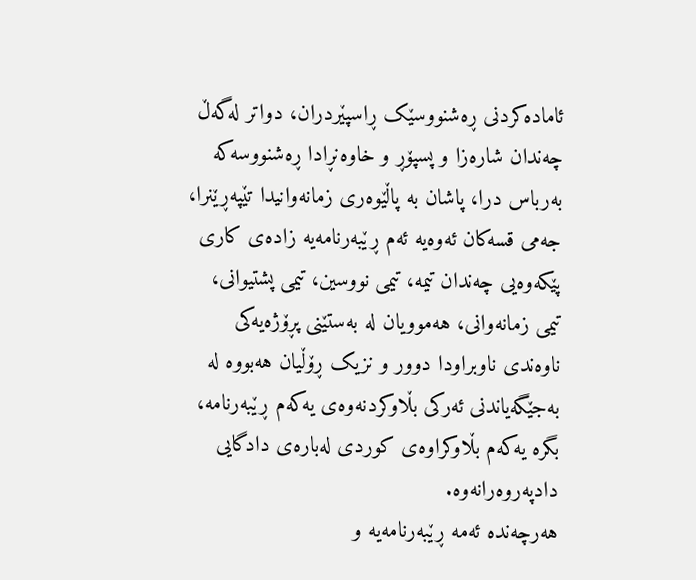ئامادەکردنی ڕەشنووسێک ڕاسپێردران، دواتر لەگەڵ چەندان شارەزا و پسپۆڕ و خاوەنڕادا ڕەشنووسەکە بەرباس درا، پاشان بە پاڵێوەری زمانەوانیدا تێپەڕێنرا، جەمی قسەکان ئەوەیە ئەم ڕێبەرنامەیە زادەی کاری پێکەوەیی چەندان تیمە، تیمی نووسین، تیمی پشتیوانی، تیمی زمانەوانی، هەموویان لە بەستێنی پڕۆژەیەکی ناوەندی ناوبراودا دوور و نزیک ڕۆڵیان هەبووە لە بەجێگەیاندنی ئەرکی بڵاوکردنەوەی یەکەم ڕێبەرنامە، بگرە یەکەم بڵاوکراوەی کوردی لەبارەی دادگایی دادپەروەرانەوە.
هەرچەندە ئەمە ڕێبەرنامەیە و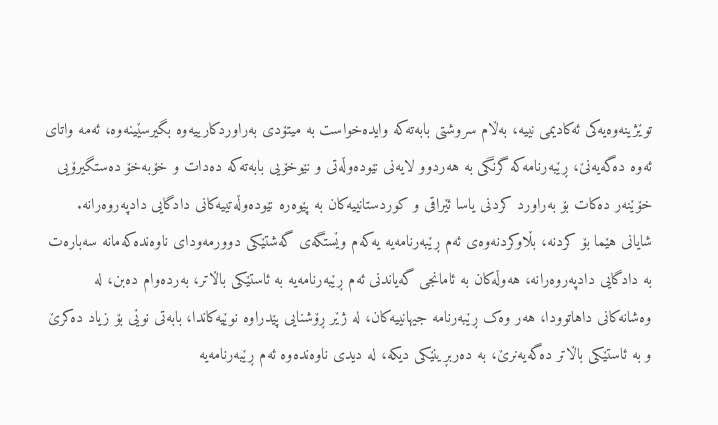توێژینەوەیەکی ئەکادیمی نییە، بەڵام سروشتی بابەتەکە وایدەخواست بە میتۆدی بەراوردکارییەوە بگیرسێینەوە، ئەمە واتای ئەوە دەگەیەنێ، ڕێبەرنامەکە گرنگی بە هەردوو لایەنی نێودەوڵەتی و نێوخۆیی بابەتەکە دەدات و خۆبەخۆ دەستگیرۆیی خۆێنەر دەکات بۆ بەراورد کردنی یاسا ئێراقی و کوردستانییەکان بە پێوەرە نێودەوڵەتییەکانی دادگایی دادپەروەرانە.
شایانی هێما بۆ کردنە، بڵاوکردنەوەی ئەم ڕێبەرنامەیە یەکەم وێستگەی گەشتێکی دوورمەودای ناوەندەکەمانە سەبارەت بە دادگایی دادپەروەرانە، هەوڵەکان بە ئامانجی گەیاندنی ئەم ڕێبەرنامەیە بە ئاستێکی باڵاتر، بەردەوام دەبن، لە وەشانەکانی داهاتوودا، هەر وەک ڕێبەرنامە جیهانییەکان، لە ژێر ڕۆشنایی پێدراوە نوێیەکاندا، بابەتی نوێی بۆ زیاد دەکرێ و بە ئاستێکی باڵاتر دەگەیەنرێ، بە دەربڕینێکی دیکە، لە دیدی ناوەندەوە ئەم ڕێبەرنامەیە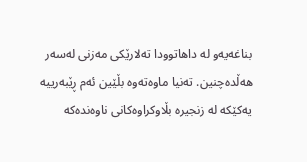بناغەیەو لە داهاتوودا تەلارێکی مەزنی لەسەر هەڵدەچنین. تەنیا ماوەتەوە بڵێین ئەم ڕێبەرییە یەکێکە لە زنجیرە بڵاوکراوەکانى ناوەندەکە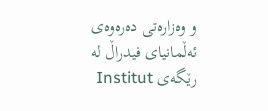و وەزارەتى دەرەوەى ئەڵمانیاى فیدراڵ لە رێگەی Institut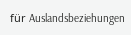für Auslandsbeziehungen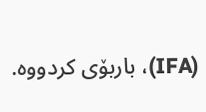(IFA)، باربۆى کردووە.